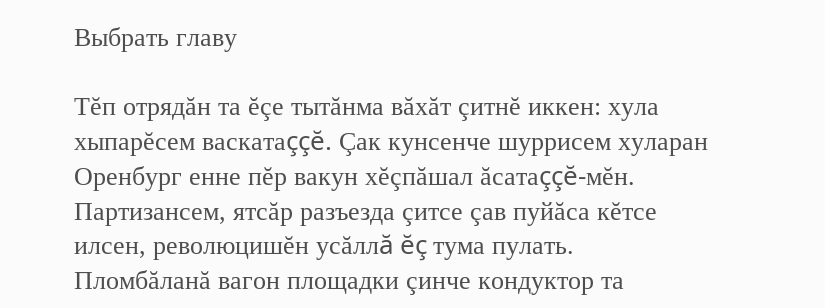Выбрать главу

Тĕп отрядăн та ĕçе тытăнма вăхăт çитнĕ иккен: хула хыпарĕсем васкатаççĕ. Çак кунсенче шуррисем хуларан Оренбург енне пĕр вакун хĕçпăшал ăсатаççĕ-мĕн. Партизансем, ятсăр разъезда çитсе çав пуйăса кĕтсе илсен, революцишĕн усăллă ĕç тума пулать. Пломбăланă вагон площадки çинче кондуктор та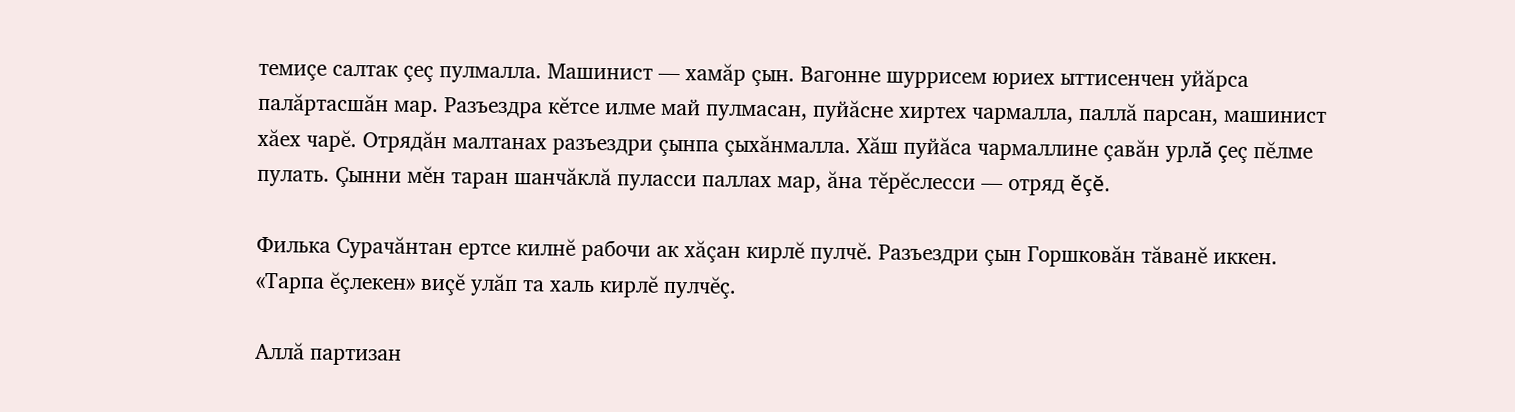темиçе салтак çеç пулмалла. Машинист — хамăр çын. Вагонне шуррисем юриех ыттисенчен уйăрса палăртасшăн мар. Разъездра кĕтсе илме май пулмасан, пуйăсне хиртех чармалла, паллă парсан, машинист хăех чарĕ. Отрядăн малтанах разъездри çынпа çыхăнмалла. Хăш пуйăса чармаллине çавăн урлă çеç пĕлме пулать. Çынни мĕн таран шанчăклă пуласси паллах мар, ăна тĕрĕслесси — отряд ĕçĕ.

Филька Сурачăнтан ертсе килнĕ рабочи ак хăçан кирлĕ пулчĕ. Разъездри çын Горшковăн тăванĕ иккен. «Тарпа ĕçлекен» виçĕ улăп та халь кирлĕ пулчĕç.

Аллă партизан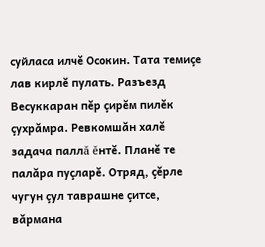суйласа илчĕ Осокин. Тата темиçе лав кирлĕ пулать. Разъезд Весуккаран пĕр çирĕм пилĕк çухрăмра. Ревкомшăн халĕ задача паллă ĕнтĕ. Планĕ те палăра пуçларĕ. Отряд, çĕрле чугун çул таврашне çитсе, вăрмана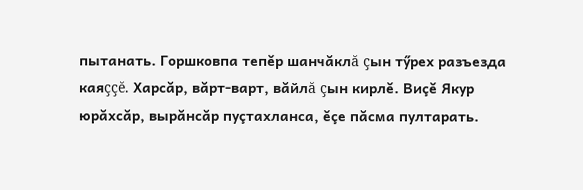пытанать. Горшковпа тепĕр шанчăклă çын тӳрех разъезда каяççĕ. Харсăр, вăрт-варт, вăйлă çын кирлĕ. Виçĕ Якур юрăхсăр, вырăнсăр пуçтахланса, ĕçе пăсма пултарать.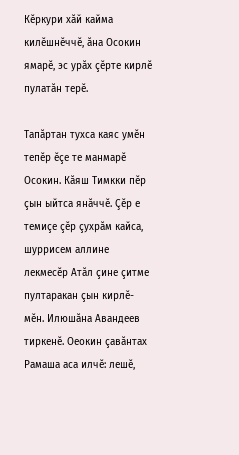Кĕркури хăй кайма килĕшнĕччĕ, ăна Осокин ямарĕ, эс урăх çĕрте кирлĕ пулатăн терĕ.

Тапăртан тухса каяс умĕн тепĕр ĕçе те манмарĕ Осокин. Кăяш Тимкки пĕр çын ыйтса янăччĕ. Çĕр е темиçе çĕр çухрăм кайса, шуррисем аллине лекмесĕр Атăл çине çитме пултаракан çын кирлĕ-мĕн. Илюшăна Авандеев тиркенĕ. Оеокин çавăнтах Рамаша аса илчĕ: лешĕ,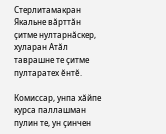Стерлитамакран Якальне вăрттăн çитме нултарнăскер, хуларан Атăл таврашне те çитме пултаратех ĕнтĕ.

Комиссар, унпа хăйпе курса паллашман пулин те, ун çинчен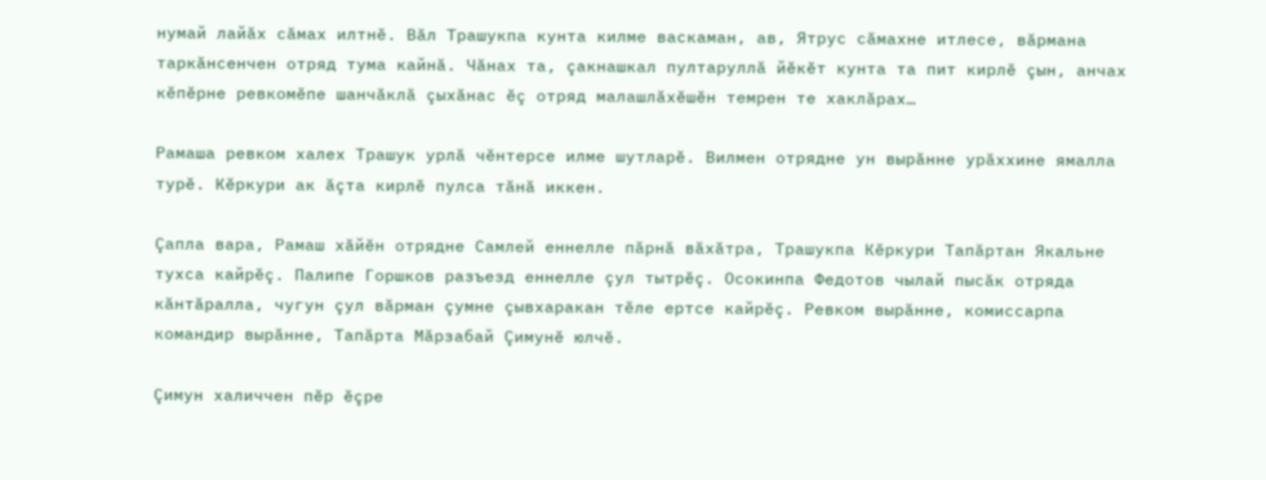нумай лайăх сăмах илтнĕ. Вăл Трашукпа кунта килме васкаман, ав, Ятрус сăмахне итлесе, вăрмана таркăнсенчен отряд тума кайнă. Чăнах та, çакнашкал пултаруллă йĕкĕт кунта та пит кирлĕ çын, анчах кĕпĕрне ревкомĕпе шанчăклă çыхăнас ĕç отряд малашлăхĕшĕн темрен те хаклăрах…

Рамаша ревком халех Трашук урлă чĕнтерсе илме шутларĕ. Вилмен отрядне ун вырăнне урăххине ямалла турĕ. Кĕркури ак ăçта кирлĕ пулса тăнă иккен.

Çапла вара, Рамаш хăйĕн отрядне Самлей еннелле пăрнă вăхăтра, Трашукпа Кĕркури Тапăртан Якальне тухса кайрĕç. Палипе Горшков разъезд еннелле çул тытрĕç. Осокинпа Федотов чылай пысăк отряда кăнтăралла, чугун çул вăрман çумне çывхаракан тĕле ертсе кайрĕç. Ревком вырăнне, комиссарпа командир вырăнне, Тапăрта Мăрзабай Çимунĕ юлчĕ.

Çимун халиччен пĕр ĕçре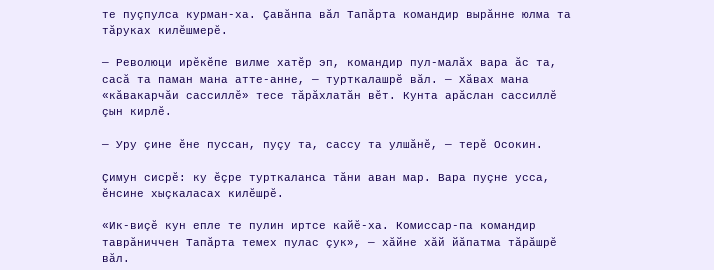те пуçпулса курман-ха. Çавăнпа вăл Тапăрта командир вырăнне юлма та тăруках килĕшмерĕ.

— Революци ирĕкĕпе вилме хатĕр эп, командир пул-малăх вара ăс та, сасă та паман мана атте-анне, — турткалашрĕ вăл. — Хăвах мана «кăвакарчăи сассиллĕ» тесе тăрăхлатăн вĕт. Кунта арăслан сассиллĕ çын кирлĕ.

— Уру çине ĕне пуссан, пуçу та, сассу та улшăнĕ, — терĕ Осокин.

Çимун сисрĕ: ку ĕçре турткаланса тăни аван мар. Вара пуçне усса, ĕнсине хыçкаласах килĕшрĕ.

«Ик-виçĕ кун епле те пулин иртсе кайĕ-ха. Комиссар-па командир таврăниччен Тапăрта темех пулас çук», — хăйне хăй йăпатма тăрăшрĕ вăл.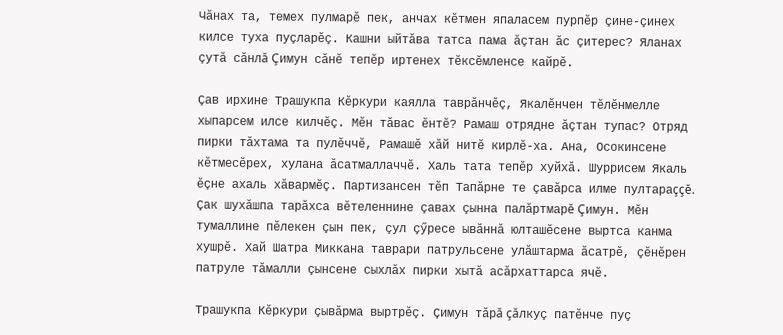Чăнах та, темех пулмарĕ пек, анчах кĕтмен япаласем пурпĕр çине-çинех килсе туха пуçларĕç. Кашни ыйтăва татса пама ăçтан ăс çитерес? Яланах çутă сăнлă Çимун сăнĕ тепĕр иртенех тĕксĕмленсе кайрĕ.

Çав ирхине Трашукпа Кĕркури каялла таврăнчĕç, Якалĕнчен тĕлĕнмелле хыпарсем илсе килчĕç. Мĕн тăвас ĕнтĕ? Рамаш отрядне ăçтан тупас? Отряд пирки тăхтама та пулĕччĕ, Рамашĕ хăй нитĕ кирлĕ-ха. Ана, Осокинсене кĕтмесĕрех, хулана ăсатмаллаччĕ. Халь тата тепĕр хуйхă. Шуррисем Якаль ĕçне ахаль хăвармĕç. Партизансен тĕп Тапăрне те çавăрса илме пултараççĕ. Çак шухăшпа тарăхса вĕтеленнине çавах çынна палăртмарĕ Çимун. Мĕн тумаллине пĕлекен çын пек, çул çӳресе ывăннă юлташĕсене выртса канма хушрĕ. Хай Шатра Миккана таврари патрульсене улăштарма ăсатрĕ, çĕнĕрен патруле тăмалли çынсене сыхлăх пирки хытă асăрхаттарса ячĕ.

Трашукпа Кĕркури çывăрма выртрĕç. Çимун тăрă çăлкуç патĕнче пуç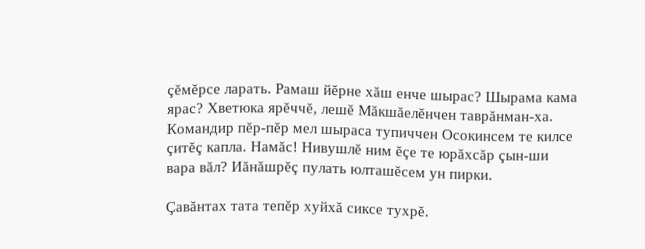çĕмĕрсе ларать. Рамаш йĕрне хăш енче шырас? Шырама кама ярас? Хветюка ярĕччĕ, лешĕ Мăкшăелĕнчен таврăнман-ха. Командир пĕр-пĕр мел шыраса тупиччен Осокинсем те килсе çитĕç капла. Намăс! Нивушлĕ ним ĕçе те юрăхсăр çын-ши вара вăл? Иăнăшрĕç пулать юлташĕсем ун пирки.

Çавăнтах тата тепĕр хуйхă сиксе тухрĕ.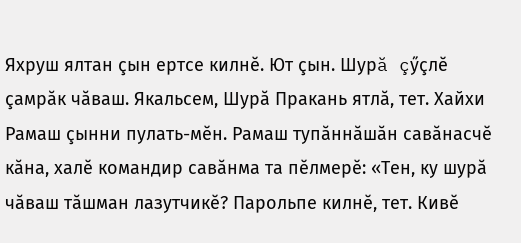Яхруш ялтан çын ертсе килнĕ. Ют çын. Шурă çӳçлĕ çамрăк чăваш. Якальсем, Шурă Пракань ятлă, тет. Хайхи Рамаш çынни пулать-мĕн. Рамаш тупăннăшăн савăнасчĕ кăна, халĕ командир савăнма та пĕлмерĕ: «Тен, ку шурă чăваш тăшман лазутчикĕ? Парольпе килнĕ, тет. Кивĕ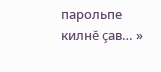парольпе килнĕ çав… »